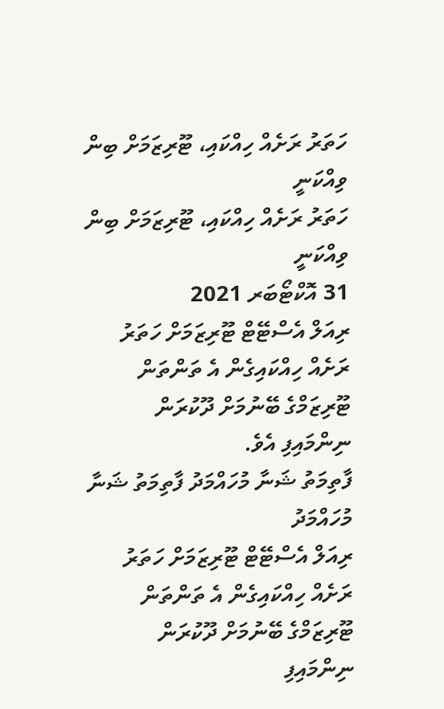ހަތަރު ރަށެއް ހިއްކައި، ޓޫރިޒަމަށް ބިން ވިއްކަނީ
ހަތަރު ރަށެއް ހިއްކައި، ޓޫރިޒަމަށް ބިން ވިއްކަނީ
31 އޮކްޓޯބަރ 2021
ރިއަލް އެސްޓޭޓް ޓޫރިޒަމަށް ހަތަރު ރަށެއް ހިއްކައިގެން އެ ތަންތަން ޓޫރިޒަމްގެ ބޭނުމަށް ދޫކުރަން ނިންމައިފި އެވެ.
ފާތިމަތު ޝަނާ މުހައްމަދު ފާތިމަތު ޝަނާ މުހައްމަދު
ރިއަލް އެސްޓޭޓް ޓޫރިޒަމަށް ހަތަރު ރަށެއް ހިއްކައިގެން އެ ތަންތަން ޓޫރިޒަމްގެ ބޭނުމަށް ދޫކުރަން ނިންމައިފި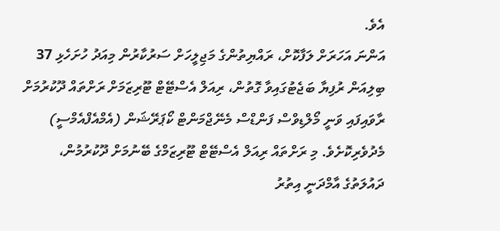އެވެ.
އަންނަ އަހަރަށް ލަފާކޮށް، ރައްޔިތުންގެ މަޖިލީހަށް ސަރުކާރުން މިއަދު ހުށަހެޅި 37 ބިލިއަން ރުފިޔާ ބަޖެޓުގައިވާ ގޮތުން، ރިއަލް އެސްޓޭޓް ޓޫރިޒަމަށް ރަށްތައް ދޫކުރުމަށް ރާވައިފައި ވަނީ މޯލްޑިވްސް ފަންޑްސް މެނޭޖްމަންޓް ކޯޕަރޭޝަން (އެމްއެފްއެމްސީ) މެދުވެރިކޮށެވެ. މި ރަށްތައް ރިއަލް އެސްޓޭޓް ޓޫރިޒަމްގެ ބޭނުމަށް ދޫކުރުމުން، ދައުލަތުގެ އާމްދަނީ އިތުރު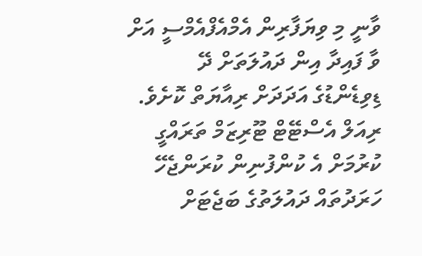ވާނީ މި ވިޔަފާރިން އެމްއެފްއެމްސީ އަށް ވާ ފައިދާ އިން ދައުލަތަށް ދޭ ޑިވިޑެންޑުގެ އަދަދަށް ރިއާޔަތް ކޮށެވެ.
ރިއަލް އެސްޓޭޓް ޓޫރިޒަމް ތަރައްގީ ކުރުމަށް އެ ކުންފުނިން ކުރަންޖެހޭ ހަރަދުތައް ދައުލަތުގެ ބަޖެޓަށް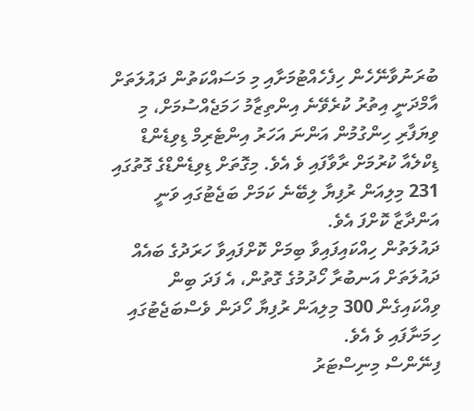ބުރަނުވާނޭހެން ހިފެހެއްޓުމަށާއި މި މަސައްކަތުން ދައުލަތަށް އާމްދަނީ އިތުރު ކުރެވޭނެ އިންތިޒާމު ހަމަޖެއްސުމަށް، މި ވިޔަފާރި ހިންގުމުން އަންނަ އަހަރު އިންޓެރިމް ޑިވިޑެންޑް ޑިކްލެއާ ކުރުމަށް ރާވާފައި ވެ އެވެ. މިގޮތަށް ޑިވިޑެންޑްގެ ގޮތުގައި 231 މިލިއަން ރުފިޔާ ލިބޭނެ ކަމަށް ބަޖެޓުގައި ވަނީ އަންދާޒާ ކޮށްފަ އެވެ.
ދައުލަތުން ހިއްކައިފައިވާ ބިމަށް ކޮށްފައިވާ ހަރަދުގެ ބައެއް ދައުލަތަށް އަނބުރާ ހޯދުމުގެ ގޮތުން، އެ ފަދަ ބިން ވިއްކައިގެން 300 މިލިއަން ރުފިޔާ ހޯދަން ވެސްބަޖެޓުގައި ހިމަނާފައި ވެ އެވެ.
ފިނޭންސް މިނިސްޓަރު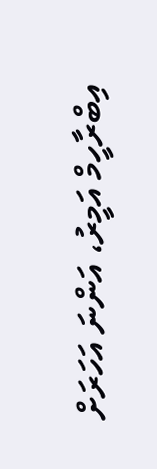އިބްރާހީމް އަމީރު، އަންނަ އަހަރަށް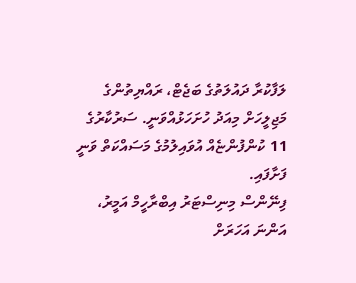ލަފާކުރާ ދައުލަތުގެ ބަޖެޓް، ރައްޔިތުންގެ މަޖިލީހަށް މިއަދު ހުށަހަޅުއްވަނީ. ސަރުކާރުގެ 11 ކުންފުންޏެއް އުވައިލުމުގެ މަސައްކަތް ވަނީ ފަށާފައި.
ފިނޭންސް މިނިސްޓަރު އިބްރާހީމް އަމީރު، އަންނަ އަހަރަށް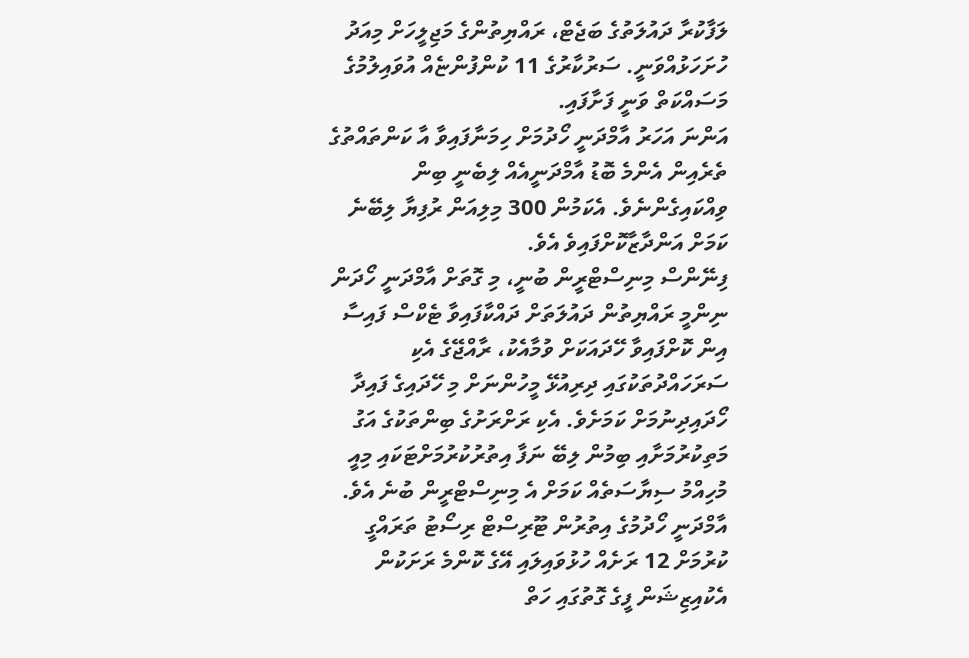ލަފާކުރާ ދައުލަތުގެ ބަޖެޓް، ރައްޔިތުންގެ މަޖިލީހަށް މިއަދު ހުށަހަޅުއްވަނީ. ސަރުކާރުގެ 11 ކުންފުންޏެއް އުވައިލުމުގެ މަސައްކަތް ވަނީ ފަށާފައި.
އަންނަ އަހަރު އާމްދަނީ ހޯދުމަށް ހިމަނާފައިވާ އާ ކަންތައްތުގެ ތެރެއިން އެންމެ ބޮޑު އާމްދަނީއެއް ލިބެނީ ބިން ވިއްކައިގެންނެވެ. އެކަމުން 300 މިލިއަން ރުފިޔާ ލިބޭނެ ކަމަށް އަންދާޒާކޮށްފައިވެ އެވެ.
ފިނޭންސް މިނިސްޓްރީން ބުނީ، މި ގޮތަށް އާމްދަނީ ހޯދަން ނިންމީ ރައްޔިތުން ދައުލަތަށް ދައްކާފައިވާ ޓެކްސް ފައިސާ އިން ކޮށްފައިވާ ހޭދައަކަށް ވުމާއެކު، ރާއްޖޭގެ އެކި ސަރަހައްދުތަކުގައި ދިރިއުޅޭ މީހުންނަށް މި ހޭދައިގެ ފައިދާ ހޯދައިދިނުމަށް ކަމަށެވެ. އެކި ރަށްރަށުގެ ބިންތަކުގެ އަގު މަތިކުރުމަށާއި ބިމުން ލިބޭ ނަފާ އިތުރުކުރުމަށްޓަކައި މިއީ މުހިއްމު ސިޔާސަތެއް ކަމަށް އެ މިނިސްޓްރީން ބުނެ އެވެ.
އާމްދަނީ ހޯދުމުގެ އިތުރުން ޓޫރިސްޓް ރިސޯޓު ތަރައްގީ ކުރުމަށް 12 ރަށެއް ހުޅުވައިލައި އޭގެ ކޮންމެ ރަށަކުން އެކުއިޒިޝަން ފީގެ ގޮތުގައި ހަތް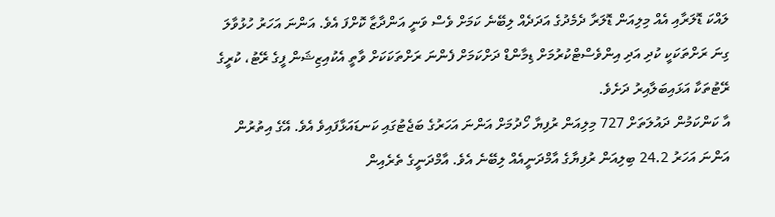ލައްކަ ޑޮލަރާއި އެއް މިލިއަން ޑޮލަރާ ދެމެދުގެ އަދަދެއް ލިބޭނެ ކަމަށް ވެސް ވަނީ އަންދާޒާ ކޮށްފަ އެވެ. އަންނަ އަހަރު ހުޅުވާލަ ގިނަ ރަށްތަކަކީ ކުދި އަދި އިންވެސްޓްކުރުމަށް ޑިމާންޑް ދަށްކަމަށް ފެންނަ ރަށްތަކަކަށް ވާތީ އެކުއިޒިޝަން ފީގެ ރޭޓު، ކުރީގެ ރޭޓުތަކާ އަޅައިބަލާއިރު ދަށެވެ.
އާ ކަންކަމުން ދައުލަތަށް 727 މިލިއަން ރުފިޔާ ހޯދުމަށް އަންނަ އަހަރުގެ ބަޖެޓުގައި ކަނޑައަޅާފައިވެ އެވެ. އޭގެ އިތުރުން އަންނަ އަހަރު 24.2 ބިލިއަން ރުފިޔާގެ އާމްދަނީއެއް ލިބޭނެ އެވެ. އާމްދަނީގެ ތެރެއިން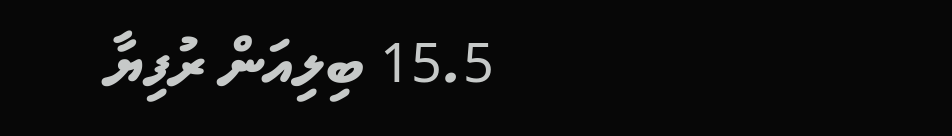15.5 ބިލިއަން ރުފިޔާ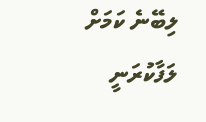ލިބޭނެ ކަމަށް ލަފާކުރަނީ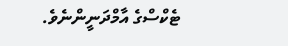ޓެކްސްގެ އާމްދަނީންނެވެ.